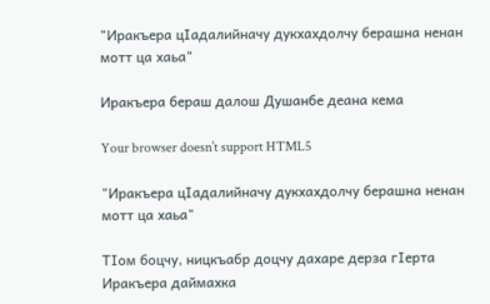"Иракъера цIадалийначу дукхахдолчу берашна ненан мотт ца хаьа"

Иракъера бераш далош Душанбе деана кема

Your browser doesn’t support HTML5

"Иракъера цIадалийначу дукхахдолчу берашна ненан мотт ца хаьа"

ТIом боцчу, ницкъабр доцчу дахаре дерза гIерта Иракъера даймахка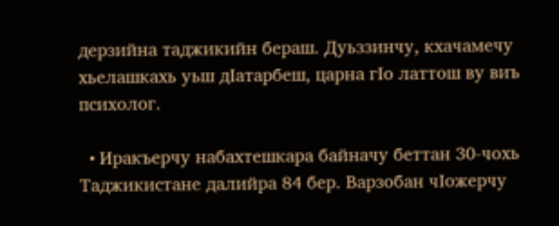дерзийна таджикийн бераш. Дуьззинчу, кхачамечу хьелашкахь уьш дIатарбеш, царна гIо латтош ву виъ психолог.

  • Иракъерчу набахтешкара байначу беттан 30-чохь Таджикистане далийра 84 бер. Варзобан чIожерчу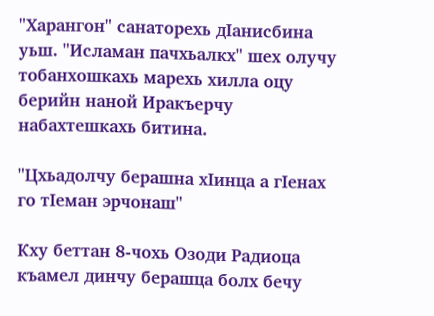"Харангон" санаторехь дIанисбина уьш. "Исламан пачхьалкх" шех олучу тобанхошкахь марехь хилла оцу берийн наной Иракъерчу набахтешкахь битина.

"Цхьадолчу берашна хIинца а гIенах го тIеман эрчонаш"

Кху беттан 8-чохь Озоди Радиоца къамел динчу берашца болх бечу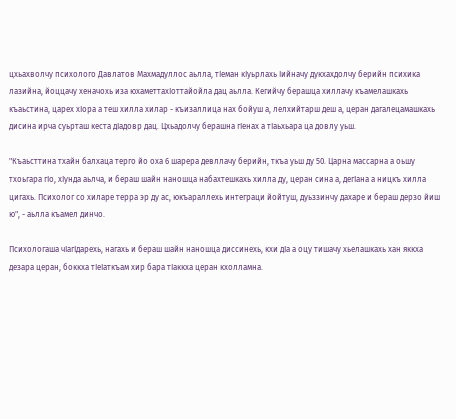цхьахволчу психолого Давлатов Махмадуллос аьлла, тIеман кIуьрлахь Iийначу дукхахдолчу берийн психика лазийна, йоццачу хеначохь иза юхаметтахIоттайойла дац аьлла. Кегийчу берашца хиллачу къамелашкахь къаьстина, царех хIора а теш хилла хилар - къизаллица нах бойуш а, лелхийтарш деш а, церан дагалецамашкахь дисина ирча суьрташ кеста дIадовр дац. Цхьадолчу берашна гIенах а тIаьхьара ца довлу уьш.

"Къаьсттина тхайн балхаца терго йо оха 6 шарера девллачу берийн, ткъа уьш ду 50. Царна массарна а оьшу тхоьгара гIо, хIунда аьлча, и бераш шайн наношца набахтешкахь хилла ду, церан сина а, дегIана а ницкъ хилла цигахь. Психолог со хиларе терра эр ду ас, юкъараллехь интеграци йойтуш, дуьззинчу дахаре и бераш дерзо йиш ю", - аьлла къамел динчо.

Психологаша чIагIдарехь, нагахь и бераш шайн наношца диссинехь, кхи дIа а оцу тишачу хьелашкахь хан яккха дезара церан, боккха тIеIаткъам хир бара тIаккха церан кхолламна.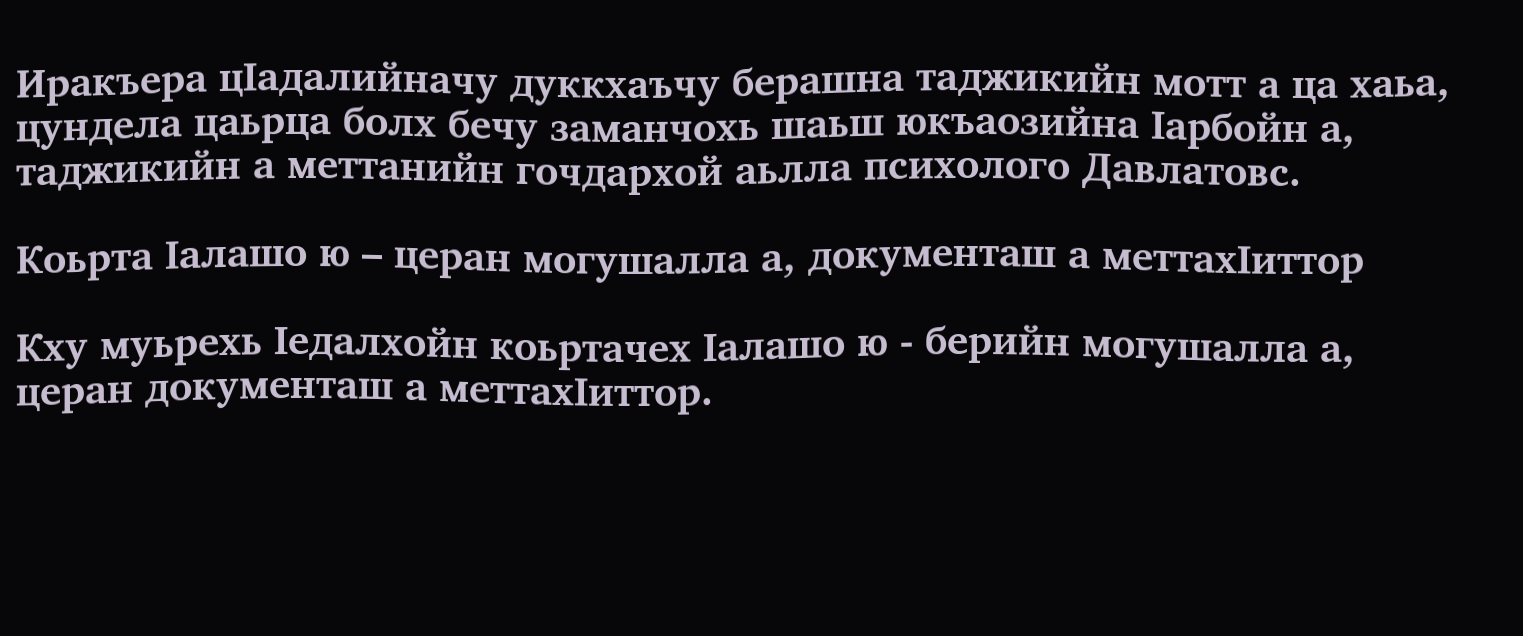Иракъера цIадалийначу дуккхаъчу берашна таджикийн мотт а ца хаьа, цундела цаьрца болх бечу заманчохь шаьш юкъаозийна Iарбойн а, таджикийн а меттанийн гочдархой аьлла психолого Давлатовс.

Коьрта Iалашо ю – церан могушалла а, документаш а меттахIиттор

Кху муьрехь Iедалхойн коьртачех Iалашо ю - берийн могушалла а, церан документаш а меттахIиттор.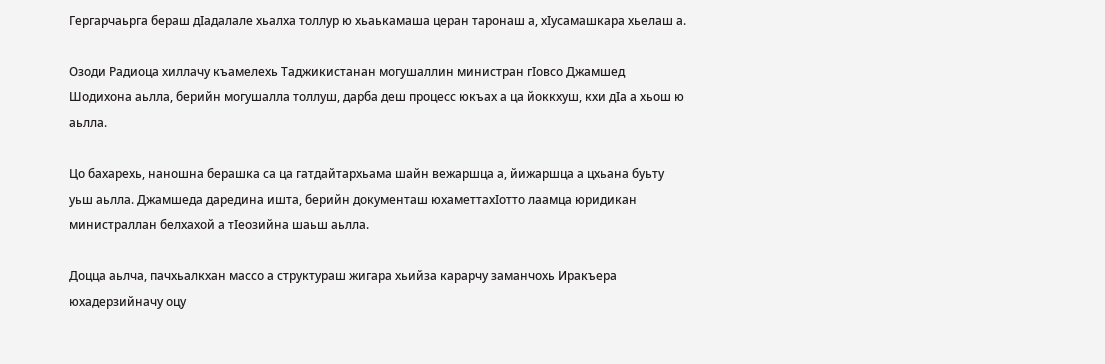Гергарчаьрга бераш дIадалале хьалха толлур ю хьаькамаша церан таронаш а, хIусамашкара хьелаш а.

Озоди Радиоца хиллачу къамелехь Таджикистанан могушаллин министран гIовсо Джамшед Шодихона аьлла, берийн могушалла толлуш, дарба деш процесс юкъах а ца йоккхуш, кхи дIа а хьош ю аьлла.

Цо бахарехь, наношна берашка са ца гатдайтархьама шайн вежаршца а, йижаршца а цхьана буьту уьш аьлла. Джамшеда даредина ишта, берийн документаш юхаметтахIотто лаамца юридикан министраллан белхахой а тIеозийна шаьш аьлла.

Доцца аьлча, пачхьалкхан массо а структураш жигара хьийза карарчу заманчохь Иракъера юхадерзийначу оцу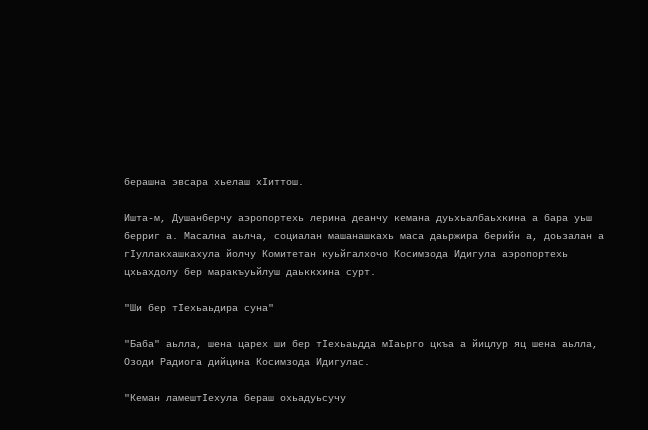берашна эвсара хьелаш хIиттош.

Ишта-м, Душанберчу аэропортехь лерина деанчу кемана дуьхьалбаьхкина а бара уьш берриг а. Масална аьлча, социалан машанашкахь маса даьржира берийн а, доьзалан а гIуллакхашкахула йолчу Комитетан куьйгалхочо Косимзода Идигула аэропортехь цхьахдолу бер маракъуьйлуш даьккхина сурт.

"Ши бер тIехьаьдира суна"

"Баба" аьлла, шена царех ши бер тIехьаьдда мIаьрго цкъа а йицлур яц шена аьлла, Озоди Радиога дийцина Косимзода Идигулас.

"Кеман ламештIехула бераш охьадуьсучу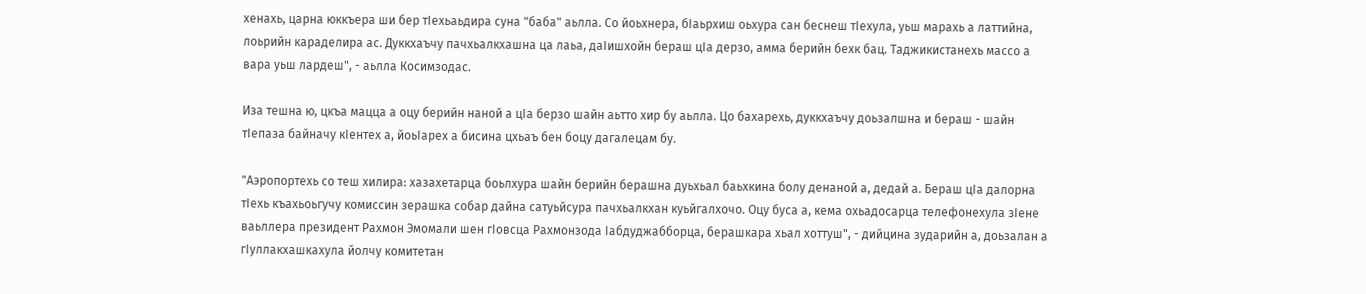хенахь, царна юккъера ши бер тIехьаьдира суна "баба" аьлла. Со йоьхнера, бIаьрхиш оьхура сан беснеш тIехула, уьш марахь а латтийна, лоьрийн караделира ас. Дуккхаъчу пачхьалкхашна ца лаьа, даIишхойн бераш цIа дерзо, амма берийн бехк бац. Таджикистанехь массо а вара уьш лардеш", - аьлла Косимзодас.

Иза тешна ю, цкъа мацца а оцу берийн наной а цIа берзо шайн аьтто хир бу аьлла. Цо бахарехь, дуккхаъчу доьзалшна и бераш - шайн тIепаза байначу кIентех а, йоьIарех а бисина цхьаъ бен боцу дагалецам бу.

"Аэропортехь со теш хилира: хазахетарца боьлхура шайн берийн берашна дуьхьал баьхкина болу денаной а, дедай а. Бераш цIа далорна тIехь къахьоьгучу комиссин зерашка собар дайна сатуьйсура пачхьалкхан куьйгалхочо. Оцу буса а, кема охьадосарца телефонехула зIене ваьллера президент Рахмон Эмомали шен гIовсца Рахмонзода Iабдуджабборца, берашкара хьал хоттуш", - дийцина зударийн а, доьзалан а гIуллакхашкахула йолчу комитетан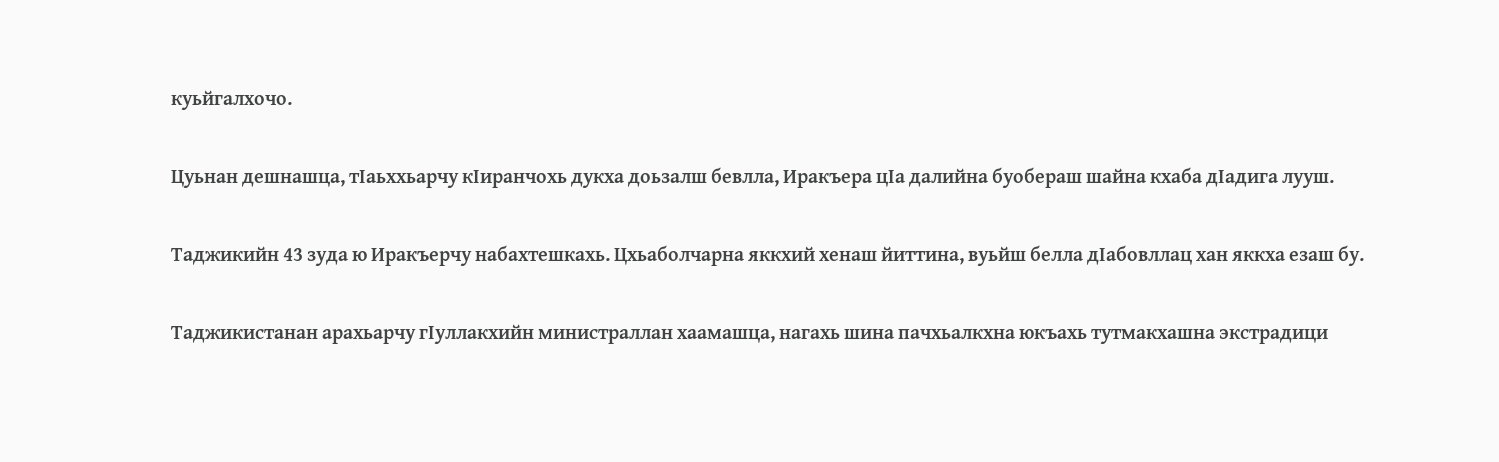куьйгалхочо.

Цуьнан дешнашца, тIаьххьарчу кIиранчохь дукха доьзалш бевлла, Иракъера цIа далийна буобераш шайна кхаба дIадига лууш.

Таджикийн 43 зуда ю Иракъерчу набахтешкахь. Цхьаболчарна яккхий хенаш йиттина, вуьйш белла дIабовллац хан яккха езаш бу.

Таджикистанан арахьарчу гIуллакхийн министраллан хаамашца, нагахь шина пачхьалкхна юкъахь тутмакхашна экстрадици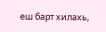еш барт хилахь,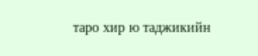таро хир ю таджикийн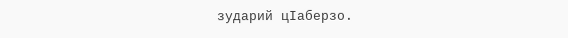зударий цIаберзо.